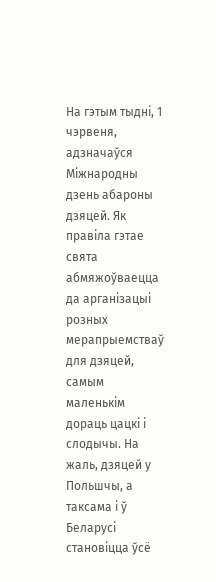На гэтым тыдні, 1 чэрвеня, адзначаўся Міжнародны дзень абароны дзяцей. Як правіла гэтае свята абмяжоўваецца да арганізацыі розных мерапрыемстваў для дзяцей, самым маленькім дораць цацкі і слодычы. На жаль, дзяцей у Польшчы, а таксама і ў Беларусі становіцца ўсё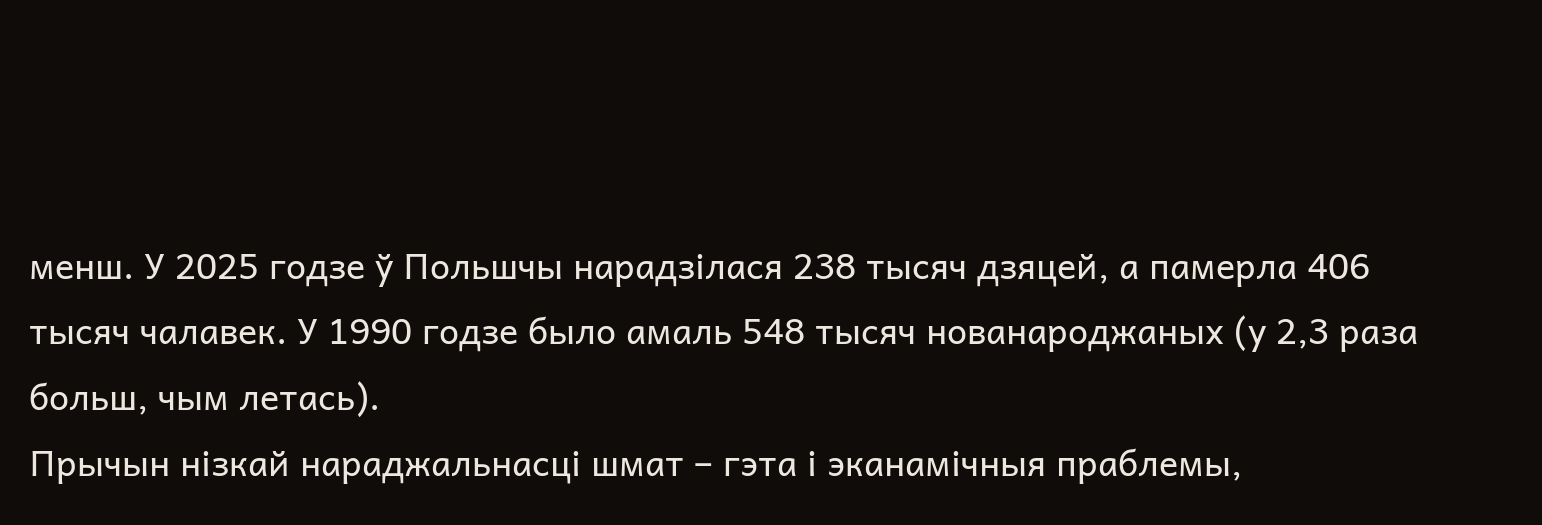менш. У 2025 годзе ў Польшчы нарадзілася 238 тысяч дзяцей, а памерла 406 тысяч чалавек. У 1990 годзе было амаль 548 тысяч нованароджаных (у 2,3 раза больш, чым летась).
Прычын нізкай нараджальнасці шмат – гэта і эканамічныя праблемы,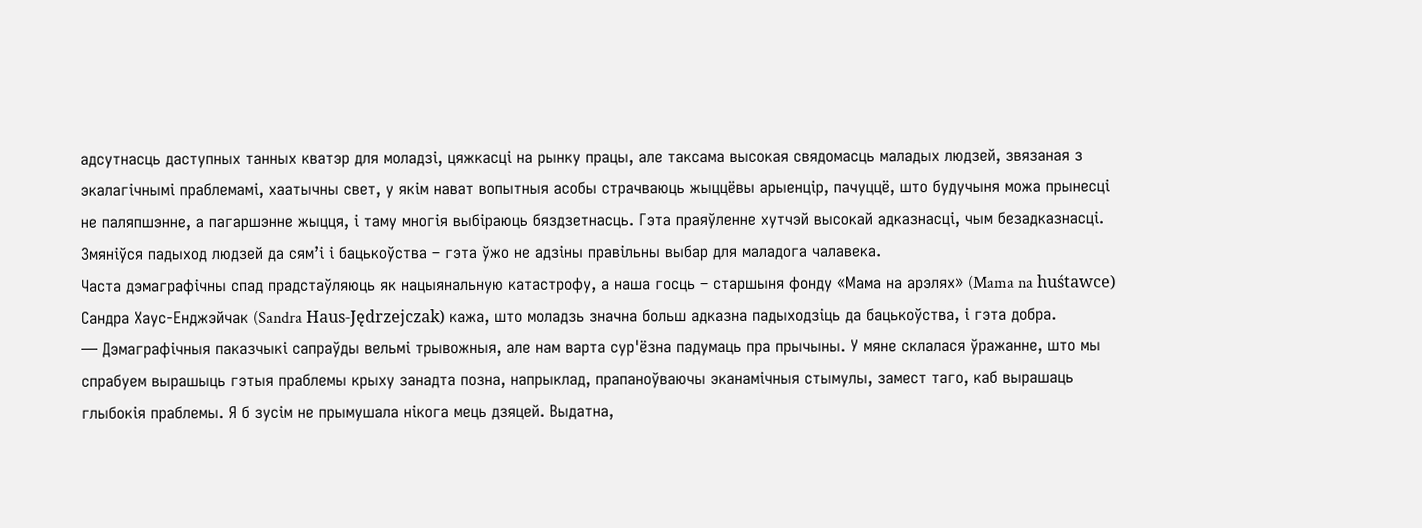адсутнасць даступных танных кватэр для моладзі, цяжкасці на рынку працы, але таксама высокая свядомасць маладых людзей, звязаная з экалагічнымі праблемамі, хаатычны свет, у якім нават вопытныя асобы страчваюць жыццёвы арыенцір, пачуццё, што будучыня можа прынесці не паляпшэнне, а пагаршэнне жыцця, і таму многія выбіраюць бяздзетнасць. Гэта праяўленне хутчэй высокай адказнасці, чым безадказнасці. Змяніўся падыход людзей да сям’і і бацькоўства – гэта ўжо не адзіны правільны выбар для маладога чалавека.
Часта дэмаграфічны спад прадстаўляюць як нацыянальную катастрофу, а наша госць – старшыня фонду «Мама на арэлях» (Mama na huśtawce) Сандра Хаус-Енджэйчак (Sandra Haus-Jędrzejczak) кажа, што моладзь значна больш адказна падыходзіць да бацькоўства, і гэта добра.
— Дэмаграфічныя паказчыкі сапраўды вельмі трывожныя, але нам варта сур'ёзна падумаць пра прычыны. У мяне склалася ўражанне, што мы спрабуем вырашыць гэтыя праблемы крыху занадта позна, напрыклад, прапаноўваючы эканамічныя стымулы, замест таго, каб вырашаць глыбокія праблемы. Я б зусім не прымушала нікога мець дзяцей. Выдатна,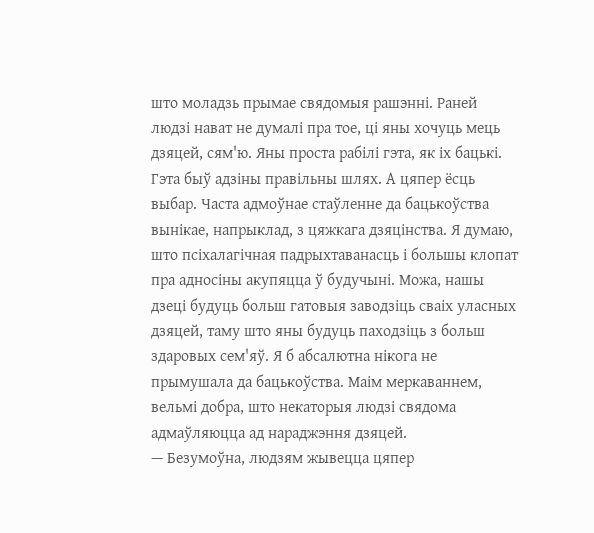што моладзь прымае свядомыя рашэнні. Раней людзі нават не думалі пра тое, ці яны хочуць мець дзяцей, сям'ю. Яны проста рабілі гэта, як іх бацькі. Гэта быў адзіны правільны шлях. А цяпер ёсць выбар. Часта адмоўнае стаўленне да бацькоўства вынікае, напрыклад, з цяжкага дзяцінства. Я думаю, што псіхалагічная падрыхтаванасць і большы клопат пра адносіны акупяцца ў будучыні. Можа, нашы дзеці будуць больш гатовыя заводзіць сваіх уласных дзяцей, таму што яны будуць паходзіць з больш здаровых сем'яў. Я б абсалютна нікога не прымушала да бацькоўства. Маім меркаваннем, вельмі добра, што некаторыя людзі свядома адмаўляюцца ад нараджэння дзяцей.
— Безумоўна, людзям жывецца цяпер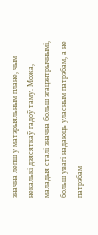значна лепш у матэрыяльным плане, чым некалькі дзясяткаў гадоў таму. Можа, маладыя сталі значна больш эгацэнтрычнымі, больш увагі надаюць уласным патрэбам, а не патрэбам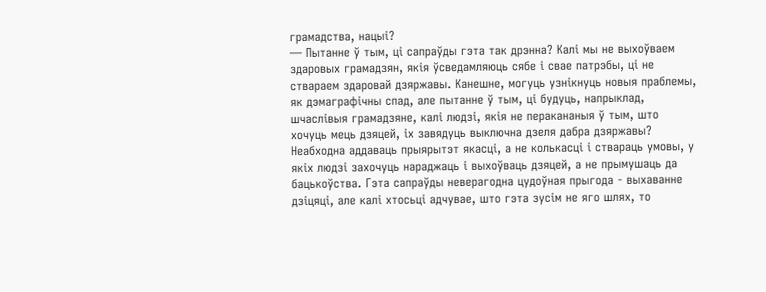грамадства, нацыі?
— Пытанне ў тым, ці сапраўды гэта так дрэнна? Калі мы не выхоўваем здаровых грамадзян, якія ўсведамляюць сябе і свае патрэбы, ці не ствараем здаровай дзяржавы. Канешне, могуць узнікнуць новыя праблемы, як дэмаграфічны спад, але пытанне ў тым, ці будуць, напрыклад, шчаслівыя грамадзяне, калі людзі, якія не перакананыя ў тым, што хочуць мець дзяцей, іх завядуць выключна дзеля дабра дзяржавы? Неабходна аддаваць прыярытэт якасці, а не колькасці і ствараць умовы, у якіх людзі захочуць нараджаць і выхоўваць дзяцей, а не прымушаць да бацькоўства. Гэта сапраўды неверагодна цудоўная прыгода - выхаванне дзіцяці, але калі хтосьці адчувае, што гэта зусім не яго шлях, то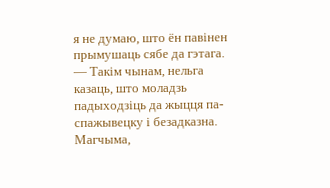я не думаю, што ён павінен прымушаць сябе да гэтага.
— Такім чынам, нельга казаць, што моладзь падыходзіць да жыцця па-спажывецку і безадказна. Магчыма,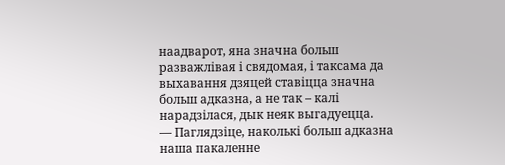наадварот, яна значна больш разважлівая і свядомая, і таксама да выхавання дзяцей ставіцца значна больш адказна, а не так – калі нарадзілася, дык неяк выгадуецца.
— Паглядзіце, наколькі больш адказна наша пакаленне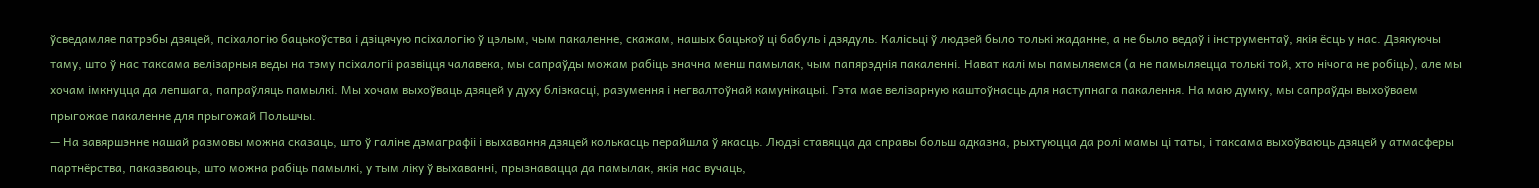ўсведамляе патрэбы дзяцей, псіхалогію бацькоўства і дзіцячую псіхалогію ў цэлым, чым пакаленне, скажам, нашых бацькоў ці бабуль і дзядуль. Калісьці ў людзей было толькі жаданне, а не было ведаў і інструментаў, якія ёсць у нас. Дзякуючы таму, што ў нас таксама велізарныя веды на тэму псіхалогіі развіцця чалавека, мы сапраўды можам рабіць значна менш памылак, чым папярэднія пакаленні. Нават калі мы памыляемся (а не памыляецца толькі той, хто нічога не робіць), але мы хочам імкнуцца да лепшага, папраўляць памылкі. Мы хочам выхоўваць дзяцей у духу блізкасці, разумення і негвалтоўнай камунікацыі. Гэта мае велізарную каштоўнасць для наступнага пакалення. На маю думку, мы сапраўды выхоўваем прыгожае пакаленне для прыгожай Польшчы.
— На завяршэнне нашай размовы можна сказаць, што ў галіне дэмаграфіі і выхавання дзяцей колькасць перайшла ў якасць. Людзі ставяцца да справы больш адказна, рыхтуюцца да ролі мамы ці таты, і таксама выхоўваюць дзяцей у атмасферы партнёрства, паказваюць, што можна рабіць памылкі, у тым ліку ў выхаванні, прызнавацца да памылак, якія нас вучаць,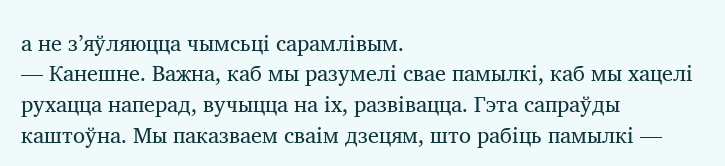а не з’яўляюцца чымсьці сарамлівым.
— Канешне. Важна, каб мы разумелі свае памылкі, каб мы хацелі рухацца наперад, вучыцца на іх, развівацца. Гэта сапраўды каштоўна. Мы паказваем сваім дзецям, што рабіць памылкі —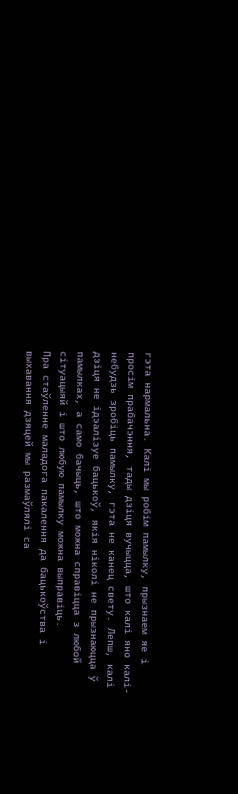гэта нармальна. Калі мы робім памылку, прызнаем яе і просім прабачэння, тады дзіця вучыцца, што калі яно калі-небудзь зробіць памылку, гэта не канец свету. Лепш, калі дзіця не ідэалізуе бацькоў, якія ніколі не прызнаюцца ў памылках, а само бачыць, што можна справіцца з любой сітуацыяй і што любую памылку можна выправіць.
Пра стаўленне маладога пакалення да бацькоўства і выхавання дзяцей мы размаўлялі са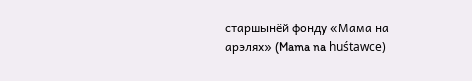старшынёй фонду «Мама на арэлях» (Mama na huśtawce)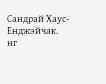Сандрай Хаус-Енджэйчак.
нг